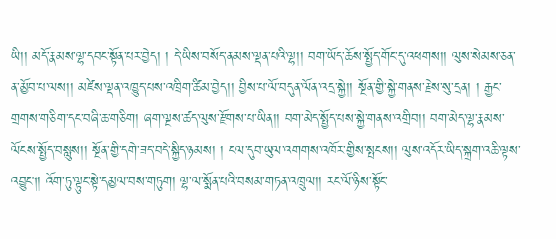ཡི།། མདོ་རྣམས་ལྷ་དབང་སྟོན་པར་བྱེད། ། དེ་ཡིས་བསོད་ནམས་ལྡན་པའི་ལྷ།། བག་ཡོད་ཆོས་སྤྱོད་གོང་དུ་འཕགས།། ལུས་སེམས་ཅན་ན་མྱོབ་པ་ལས།། མཛེས་ལྡན་འཁྱུད་པས་འཁྲིག་ཚིམ་བྱེད།། བྱིས་པ་ལོ་བདུན་ལོན་འདྲ་སྐྱེ།། སྔོན་གྱི་སྐྱེ་གནས་རྗེས་སུ་དྲན། ། རྒྱང་གྲགས་གཅིག་དང་བཞི་ཆ་གཅིག། ཞག་ལྔས་ཚད་ལུས་རྫོགས་པ་ཡིན།། བག་མེད་སྤྱོད་པས་སྐྱེ་གནས་འགྲིབ།། བག་མེད་ལྷ་རྣམས་ལོངས་སྤྱོད་བསླུས།། སྔོན་གྱི་དགེ་ཟད་བདེ་སྐྱིད་ཉམས། ། ངལ་དུབ་ཡུལ་འགགས་འཁོར་གྱིས་སྤངས།། ལུས་འདོར་ཡིད་སྐྲག་འཆི་ལྟས་འབྱུང།། འོག་ཏུ་ལྟུང་སྟེ་དམྱལ་བས་གཏུག། ལྷ་ལ་སྨོན་པའི་བསམ་གཏན་འཁྲུལ།། རང་ལོ་ཉིས་སྟོང་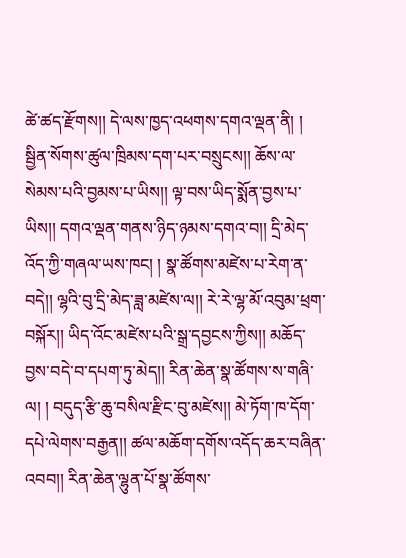ཚེ་ཚད་རྫོགས།། དེ་ལས་ཁྱད་འཕགས་དགའ་ལྡན་ནི། ། སྦྱིན་སོགས་ཚུལ་ཁྲིམས་དག་པར་བསྲུངས།། ཆོས་ལ་སེམས་པའི་བྱམས་པ་ཡིས།། ལྟ་བས་ཡིད་སྨོན་བྱས་པ་ཡིས།། དགའ་ལྡན་གནས་ཉིད་ཉམས་དགའ་བ།། དྲི་མེད་འོད་ཀྱི་གཞལ་ཡས་ཁང། ། སྣ་ཚོགས་མཛེས་པ་རེག་ན་བདེ།། ལྷའི་བུ་དྲི་མེད་ཟླ་མཛེས་ལ།། རེ་རེ་ལྷ་མོ་འབུམ་ཕྲག་བསྐོར།། ཡིད་འོང་མཛེས་པའི་སྒྲ་དབྱངས་ཀྱིས།། མཆོད་བྱས་བདེ་བ་དཔག་ཏུ་མེད།། རིན་ཆེན་སྣ་ཚོགས་ས་གཞི་ལ། ། བདུད་རྩི་ཆུ་བསིལ་རྫིང་བུ་མཛེས།། མེ་ཏོག་ཁ་དོག་དཔེ་ལེགས་བརྒྱན།། ཚལ་མཆོག་དགོས་འདོད་ཆར་བཞིན་འབབ།། རིན་ཆེན་ལྷུན་པོ་སྣ་ཚོགས་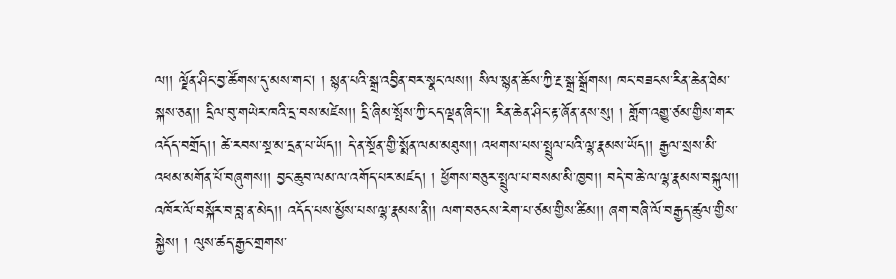ལ།། ལྗོན་ཤིང་བྱ་ཚོགས་དུ་མས་གང། ། སྙན་པའི་སྒྲ་འབྱིན་བར་སྣང་ལས།། སིལ་སྙན་ཆོས་ཀྱི་རྔ་སྒྲ་སྒྲོགས། ཁང་བཟངས་རིན་ཆེན་ཐེམ་སྐས་ཅན།། དྲིལ་བུ་གཡེར་ཁའི་དྲ་བས་མཛེས།། དྲི་ཞིམ་སྤོས་ཀྱི་ངད་ལྡན་ཞིང།། རིན་ཆེན་ཤིང་རྟ་ཞོན་ནས་སུ། ། གློག་འགྱུ་ཙམ་གྱིས་གར་འདོད་བགྲོད།། ཚེ་རབས་སྔ་མ་དྲན་པ་ཡོད།། དེ་ན་སྔོན་གྱི་སྨོན་ལམ་མཐུས།། འཕགས་པས་སྤྲུལ་པའི་ལྷ་རྣམས་ཡོད།། རྒྱལ་སྲས་མི་འཕམ་མགོན་པོ་བཞུགས།། བྱང་ཆུབ་ལམ་ལ་འགོད་པར་མཛད། ། ཕྱོགས་བཅུར་སྤྲུལ་པ་བསམ་མི་ཁྱབ།། བདེ་བ་ཆེ་ལ་ལྷ་རྣམས་བསྐུལ།། འཁོར་ལོ་བསྐོར་བ་བླ་ན་མེད།། འདོད་པས་མྱོས་པས་ལྷ་རྣམས་ནི།། ལག་བཅངས་རེག་པ་ཙམ་གྱིས་ཚིམ།། ཞག་བཞི་ལོ་བརྒྱད་ཚུལ་གྱིས་སྐྱེས། ། ལུས་ཚད་རྒྱང་གྲགས་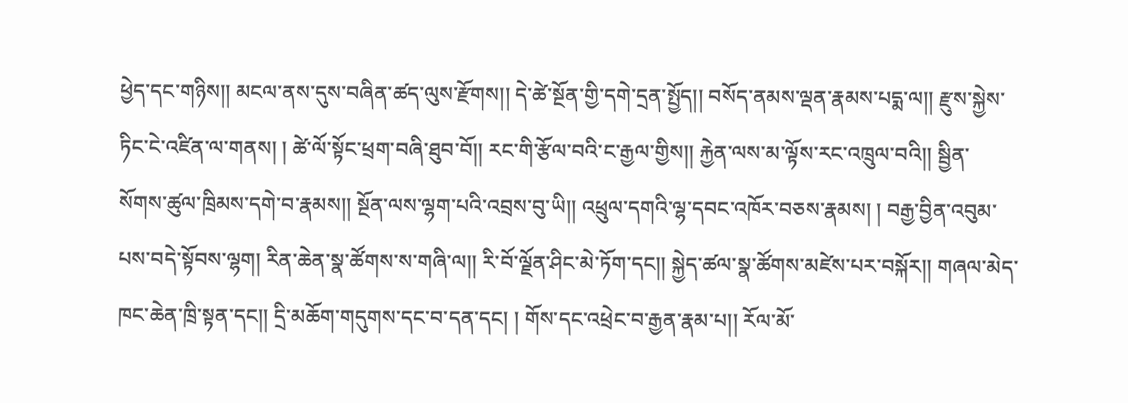ཕྱེད་དང་གཉིས།། མངལ་ནས་དུས་བཞིན་ཚད་ལུས་རྫོགས།། དེ་ཚེ་སྔོན་གྱི་དགེ་དྲན་སྤྱོད།། བསོད་ནམས་ལྡན་རྣམས་པདྨ་ལ།། རྫུས་སྐྱེས་ཏིང་ངེ་འཛིན་ལ་གནས། ། ཚེ་ལོ་སྟོང་ཕྲག་བཞི་ཐུབ་བོ།། རང་གི་རྩོལ་བའི་ང་རྒྱལ་གྱིས།། རྐྱེན་ལས་མ་ལྟོས་རང་འཁྲུལ་བའི།། སྦྱིན་སོགས་ཚུལ་ཁྲིམས་དགེ་བ་རྣམས།། སྔོན་ལས་ལྷག་པའི་འབྲས་བུ་ཡི།། འཕྲུལ་དགའི་ལྷ་དབང་འཁོར་བཅས་རྣམས། ། བརྒྱ་བྱིན་འབུམ་པས་བདེ་སྟོབས་ལྷག། རིན་ཆེན་སྣ་ཚོགས་ས་གཞི་ལ།། རི་བོ་ལྗོན་ཤིང་མེ་ཏོག་དང།། སྐྱེད་ཚལ་སྣ་ཚོགས་མཛེས་པར་བསྐོར།། གཞལ་མེད་ཁང་ཆེན་ཁྲི་སྟན་དང།། དྲི་མཆོག་གདུགས་དང་བ་དན་དང། ། གོས་དང་འཕྲེང་བ་རྒྱན་རྣམ་པ།། རོལ་མོ་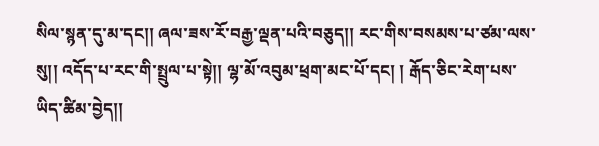སིལ་སྙན་དུ་མ་དང།། ཞལ་ཟས་རོ་བརྒྱ་ལྡན་པའི་བཅུད།། རང་གིས་བསམས་པ་ཙམ་ལས་སུ།། འདོད་པ་རང་གི་སྤྲུལ་པ་སྟེ།། ལྷ་མོ་འབུམ་ཕྲག་མང་པོ་དང། ། རྒོད་ཅིང་རེག་པས་ཡིད་ཚིམ་བྱེད།།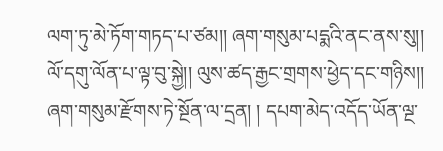ལག་ཏུ་མེ་ཏོག་གཏད་པ་ཙམ།། ཞག་གསུམ་པདྨའི་ནང་ནས་སུ།། ལོ་དགུ་ལོན་པ་ལྟ་བུ་སྐྱེ།། ལུས་ཚད་རྒྱང་གྲགས་ཕྱེད་དང་གཉིས།། ཞག་གསུམ་རྫོགས་ཏེ་སྔོན་ལ་དྲན། ། དཔག་མེད་འདོད་ཡོན་ལྔ་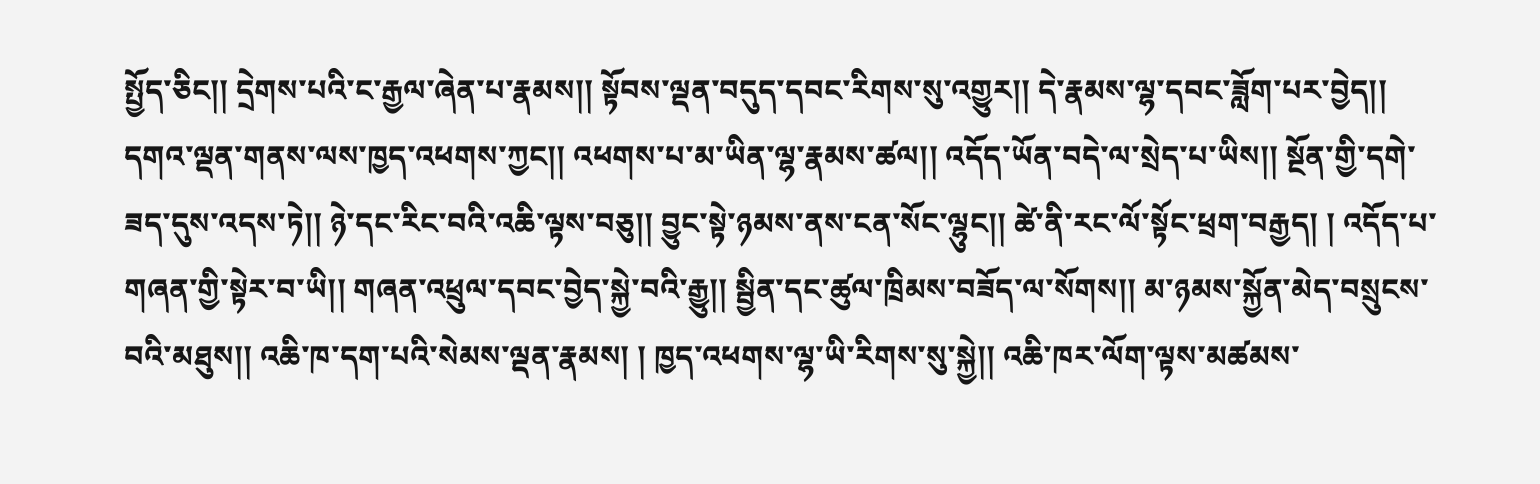སྤྱོད་ཅིང།། དྲེགས་པའི་ང་རྒྱལ་ཞེན་པ་རྣམས།། སྟོབས་ལྡན་བདུད་དབང་རིགས་སུ་འགྱུར།། དེ་རྣམས་ལྷ་དབང་ཟློག་པར་བྱེད།། དགའ་ལྡན་གནས་ལས་ཁྱད་འཕགས་ཀྱང།། འཕགས་པ་མ་ཡིན་ལྷ་རྣམས་ཚལ།། འདོད་ཡོན་བདེ་ལ་སྲེད་པ་ཡིས།། སྔོན་གྱི་དགེ་ཟད་དུས་འདས་ཏེ།། ཉེ་དང་རིང་བའི་འཆི་ལྟས་བཅུ།། བྱུང་སྟེ་ཉམས་ནས་ངན་སོང་ལྷུང།། ཚེ་ནི་རང་ལོ་སྟོང་ཕྲག་བརྒྱད། ། འདོད་པ་གཞན་གྱི་སྟེར་བ་ཡི།། གཞན་འཕྲུལ་དབང་བྱེད་སྐྱེ་བའི་རྒྱུ།། སྦྱིན་དང་ཚུལ་ཁྲིམས་བཟོད་ལ་སོགས།། མ་ཉམས་སྐྱོན་མེད་བསྲུངས་བའི་མཐུས།། འཆི་ཁ་དག་པའི་སེམས་ལྡན་རྣམས། ། ཁྱད་འཕགས་ལྷ་ཡི་རིགས་སུ་སྐྱེ།། འཆི་ཁར་ལོག་ལྟས་མཚམས་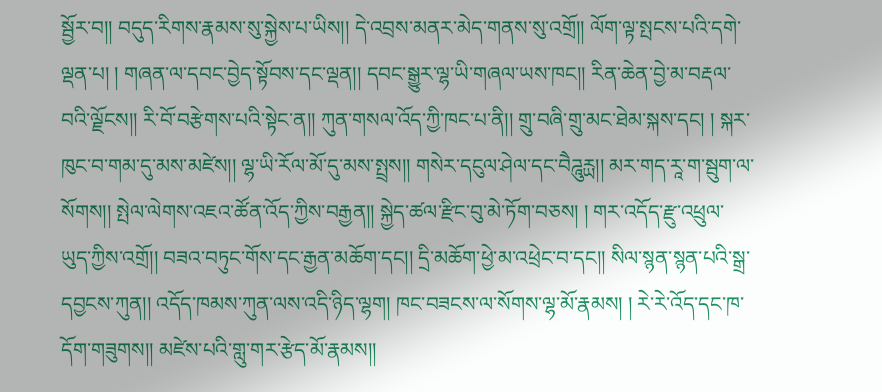སྦྱོར་བ།། བདུད་རིགས་རྣམས་སུ་སྐྱེས་པ་ཡིས།། དེ་འབྲས་མནར་མེད་གནས་སུ་འགྲོ།། ལོག་ལྟ་སྤངས་པའི་དགེ་ལྡན་པ། ། གཞན་ལ་དབང་བྱེད་སྟོབས་དང་ལྡན།། དབང་སྒྱུར་ལྷ་ཡི་གཞལ་ཡས་ཁང།། རིན་ཆེན་བྱེ་མ་བརྡལ་བའི་ལྗོངས།། རི་བོ་བརྩེགས་པའི་སྟེང་ན།། ཀུན་གསལ་འོད་ཀྱི་ཁང་པ་ནི།། གྲུ་བཞི་གྲུ་མང་ཐེམ་སྐས་དང། ། སྐར་ཁུང་བ་གམ་དུ་མས་མཛེས།། ལྷ་ཡི་རོལ་མོ་དུ་མས་སྤྲས།། གསེར་དངུལ་ཤེལ་དང་བཻཌཱུརྻ།། མར་གད་རཱ་ག་སྦུག་ལ་སོགས།། སྤེལ་ལེགས་འཇའ་ཚོན་འོད་ཀྱིས་བརྒྱན།། སྐྱེད་ཚལ་རྫིང་བུ་མེ་ཏོག་བཅས། ། གར་འདོད་རྫུ་འཕྲུལ་ཡུད་ཀྱིས་འགྲོ།། བཟའ་བཏུང་གོས་དང་རྒྱན་མཆོག་དང།། དྲི་མཆོག་ཕྱེ་མ་འཕྲེང་བ་དང།། སིལ་སྙན་སྙན་པའི་སྒྲ་དབྱངས་ཀུན།། འདོད་ཁམས་ཀུན་ལས་འདི་ཉིད་ལྷག། ཁང་བཟངས་ལ་སོགས་ལྷ་མོ་རྣམས། ། རེ་རེ་འོད་དང་ཁ་དོག་གཟུགས།། མཛེས་པའི་གླུ་གར་རྩེད་མོ་རྣམས།།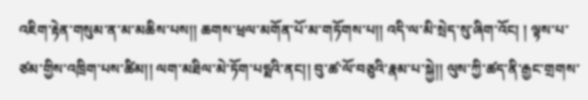འཇིག་རྟེན་གསུམ་ན་མ་མཆིས་པས།། ཆགས་ཕྲལ་མགོན་པོ་མ་གཏོགས་པ།། འདི་ལ་མི་སྲེད་སུ་ཞིག་འོང། ། ལྟས་པ་ཙམ་གྱིས་འཁྲིག་པས་ཚིམ།། ལག་མཐིལ་མེ་ཏོག་པདྨའི་ནང།། བུ་ཚ་ལོ་བཅུའི་རྣམ་པ་སྐྱེ།། ལུས་ཀྱི་ཚད་ནི་རྒྱང་གྲགས་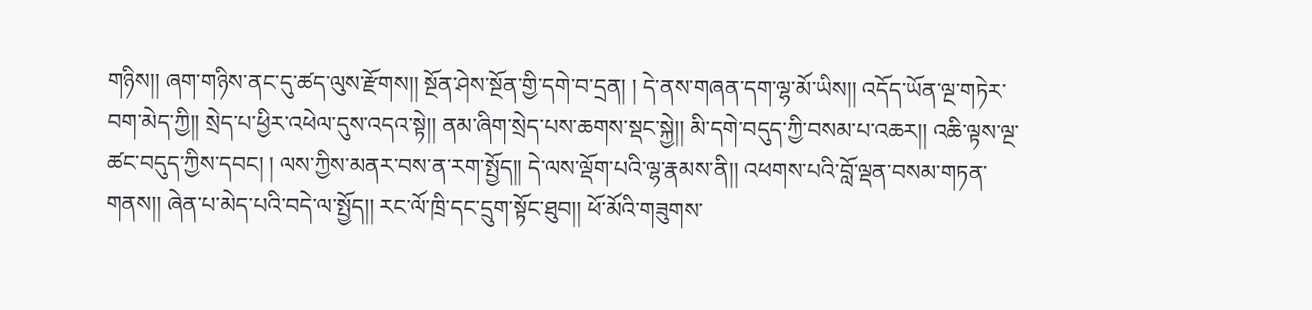གཉིས།། ཞག་གཉིས་ནང་དུ་ཚད་ལུས་རྫོགས།། སྔོན་ཤེས་སྔོན་གྱི་དགེ་བ་དྲན། ། དེ་ནས་གཞན་དག་ལྷ་མོ་ཡིས།། འདོད་ཡོན་ལྔ་གཏེར་བག་མེད་ཀྱི།། སྲེད་པ་ཕྱིར་འཕེལ་དུས་འདའ་སྟེ།། ནམ་ཞིག་སྲེད་པས་ཆགས་སྡང་སྐྱེ།། མི་དགེ་བདུད་ཀྱི་བསམ་པ་འཆར།། འཆི་ལྟས་ལྔ་ཚང་བདུད་ཀྱིས་དབང། ། ལས་ཀྱིས་མནར་བས་ན་རག་སྤྱོད།། དེ་ལས་ལྡོག་པའི་ལྷ་རྣམས་ནི།། འཕགས་པའི་བློ་ལྡན་བསམ་གཏན་གནས།། ཞེན་པ་མེད་པའི་བདེ་ལ་སྤྱོད།། རང་ལོ་ཁྲི་དང་དྲུག་སྟོང་ཐུབ།། ཕོ་མོའི་གཟུགས་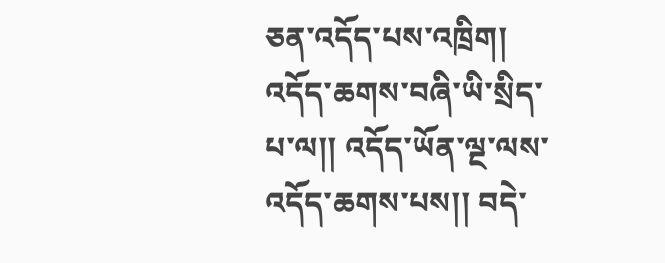ཅན་འདོད་པས་འཁྲིག། འདོད་ཆགས་བཞི་ཡི་སྲིད་པ་ལ།། འདོད་ཡོན་ལྔ་ལས་འདོད་ཆགས་པས།། བདེ་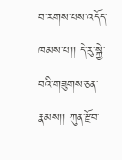བ་རགས་པས་འདོད་ཁམས་པ།། དེ་རུ་སྐྱེ་བའི་གཟུགས་ཅན་རྣམས།། ཀུན་རྫོབ་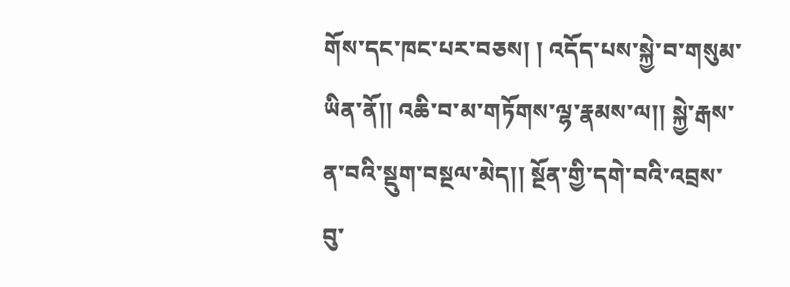གོས་དང་ཁང་པར་བཅས། ། འདོད་པས་སྐྱེ་བ་གསུམ་ཡིན་ནོ།། འཆི་བ་མ་གཏོགས་ལྷ་རྣམས་ལ།། སྐྱེ་རྒས་ན་བའི་སྡུག་བསྔལ་མེད།། སྔོན་གྱི་དགེ་བའི་འབྲས་བུ་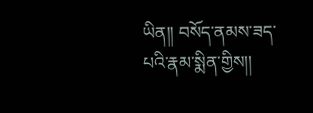ཡིན།། བསོད་ནམས་ཟད་པའི་རྣམ་སྨིན་གྱིས།།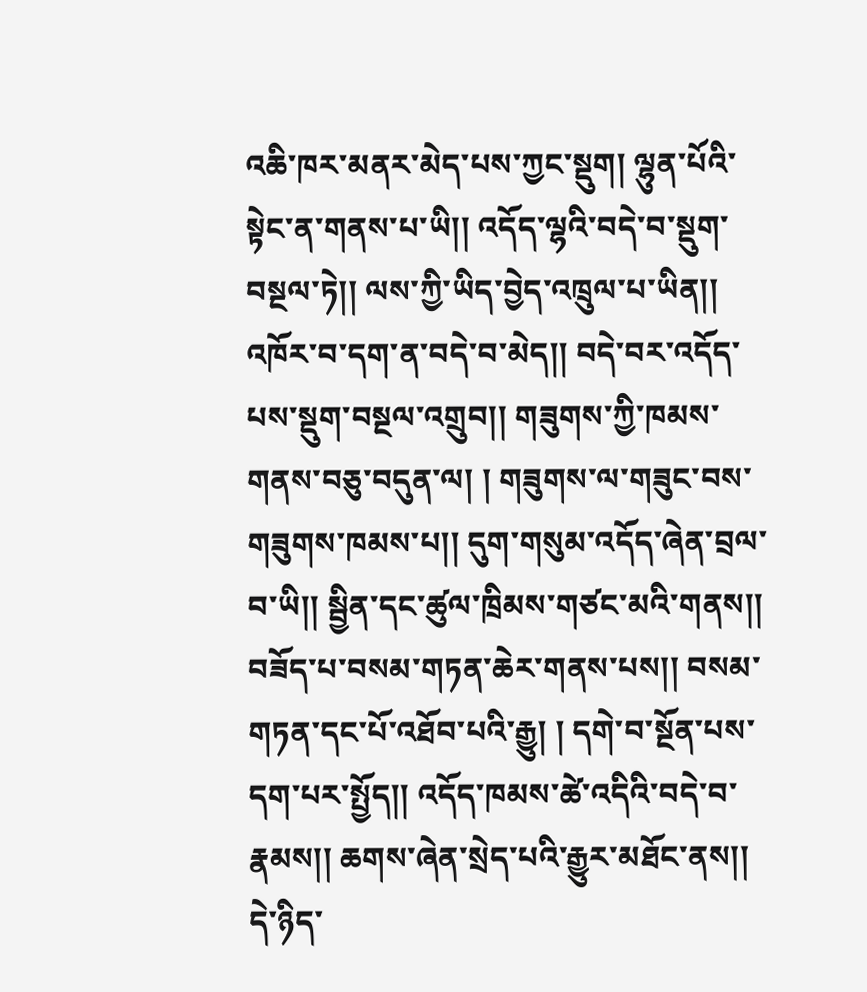འཆི་ཁར་མནར་མེད་པས་ཀྱང་སྡུག། ལྷུན་པོའི་སྟེང་ན་གནས་པ་ཡི།། འདོད་ལྷའི་བདེ་བ་སྡུག་བསྔལ་ཏེ།། ལས་ཀྱི་ཡིད་བྱེད་འཁྲུལ་པ་ཡིན།། འཁོར་བ་དག་ན་བདེ་བ་མེད།། བདེ་བར་འདོད་པས་སྡུག་བསྔལ་འགྲུབ།། གཟུགས་ཀྱི་ཁམས་གནས་བཅུ་བདུན་ལ། ། གཟུགས་ལ་གཟུང་བས་གཟུགས་ཁམས་པ།། དུག་གསུམ་འདོད་ཞེན་བྲལ་བ་ཡི།། སྦྱིན་དང་ཚུལ་ཁྲིམས་གཙང་མའི་གནས།། བཟོད་པ་བསམ་གཏན་ཆེར་གནས་པས།། བསམ་གཏན་དང་པོ་འཐོབ་པའི་རྒྱུ། ། དགེ་བ་སྔོན་པས་དག་པར་སྤྱོད།། འདོད་ཁམས་ཚེ་འདིའི་བདེ་བ་རྣམས།། ཆགས་ཞེན་སྲེད་པའི་རྒྱུར་མཐོང་ནས།། དེ་ཉིད་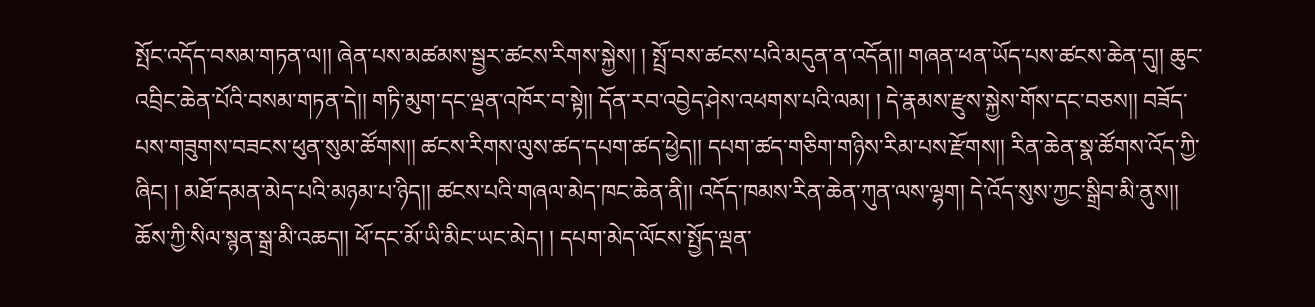སྤོང་འདོད་བསམ་གཏན་ལ།། ཞེན་པས་མཚམས་སྦྱར་ཚངས་རིགས་སྐྱེས། ། སྤྲོ་བས་ཚངས་པའི་མདུན་ན་འདོན།། གཞན་ཕན་ཡོད་པས་ཚངས་ཆེན་དུ།། ཆུང་འབྲིང་ཆེན་པོའི་བསམ་གཏན་དེ།། གཏི་མུག་དང་ལྡན་འཁོར་བ་སྟེ།། དོན་རབ་འབྱེད་ཤེས་འཕགས་པའི་ལམ། ། དེ་རྣམས་རྫུས་སྐྱེས་གོས་དང་བཅས།། བཟོད་པས་གཟུགས་བཟངས་ཕུན་སུམ་ཚོགས།། ཚངས་རིགས་ལུས་ཚད་དཔག་ཚད་ཕྱེད།། དཔག་ཚད་གཅིག་གཉིས་རིམ་པས་རྫོགས།། རིན་ཆེན་སྣ་ཚོགས་འོད་ཀྱི་ཞིང། ། མཐོ་དམན་མེད་པའི་མཉམ་པ་ཉིད།། ཚངས་པའི་གཞལ་མེད་ཁང་ཆེན་ནི།། འདོད་ཁམས་རིན་ཆེན་ཀུན་ལས་ལྷག། དེ་འོད་སུས་ཀྱང་སྒྲིབ་མི་ནུས།། ཆོས་ཀྱི་སིལ་སྙན་སྒྲ་མི་འཆད།། ཕོ་དང་མོ་ཡི་མིང་ཡང་མེད། ། དཔག་མེད་ལོངས་སྤྱོད་ལྡན་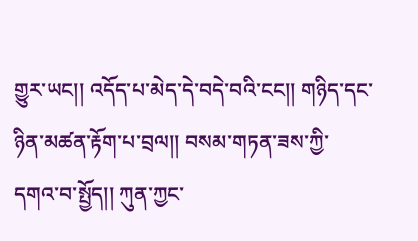གྱུར་ཡང།། འདོད་པ་མེད་དེ་བདེ་བའི་ངང།། གཉིད་དང་ཉིན་མཚན་རྟོག་པ་བྲལ།། བསམ་གཏན་ཟས་ཀྱི་དགའ་བ་སྤྱོད།། ཀུན་ཀྱང་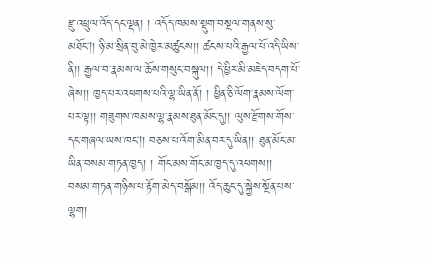རྫུ་འཕྲུལ་འོད་དང་ལྡན། ། འདོད་ཁམས་སྡུག་བསྔལ་གནས་སུ་མཐོང།། ཉི་མ་སྲིན་བུ་མེ་ཁྱེར་མཚུངས།། ཚངས་པའི་རྒྱལ་པོ་འདི་ཡིས་ནི།། རྒྱལ་བ་རྣམས་ལ་ཆོས་གསུང་བསྐུལ།། དེ་ཕྱིར་མི་མཇེད་བདག་པོ་ཞེས།། ཁྱད་པར་འཕགས་པའི་ལྷ་ཡིན་ནོ། ། ཕྱིན་ཅི་ལོག་རྣམས་ལོག་པར་ལྟ།། གཟུགས་ཁམས་ལྷ་རྣམས་ཐུན་མོང་དུ།། ལུས་རྫོགས་གོས་དང་གཞལ་ཡས་ཁང།། བཅས་པ་འོག་མིན་བར་དུ་ཡིན།། ཐུན་མོང་མ་ཡིན་བསམ་གཏན་ཁྱད། ། གོང་མས་གོང་མ་ཁྱད་དུ་འཕགས།། བསམ་གཏན་གཉིས་པ་རྟོག་མེད་བསྒོམ།། འོད་ཆུང་དུ་སྐྱེས་སྔོན་པས་ལྷག།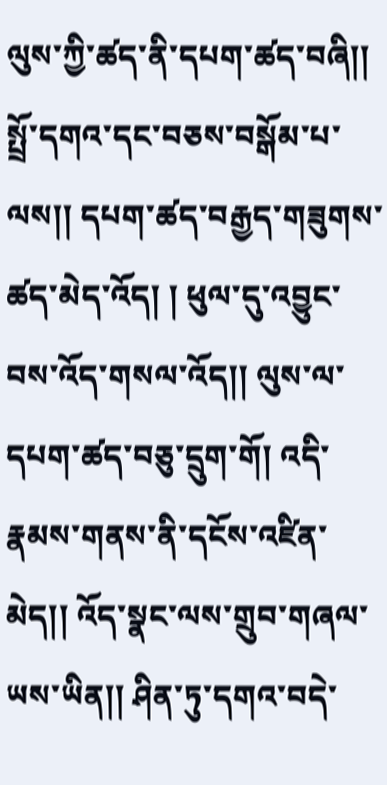ལུས་ཀྱི་ཚད་ནི་དཔག་ཚད་བཞི།། སྤྲོ་དགའ་དང་བཅས་བསྒོམ་པ་ལས།། དཔག་ཚད་བརྒྱད་གཟུགས་ཚད་མེད་འོད། ། ཕུལ་དུ་འབྱུང་བས་འོད་གསལ་འོད།། ལུས་ལ་དཔག་ཚད་བཅུ་དྲུག་གོ། འདི་རྣམས་གནས་ནི་དངོས་འཛིན་མེད།། འོད་སྣང་ལས་གྲུབ་གཞལ་ཡས་ཡིན།། ཤིན་ཏུ་དགའ་བདེ་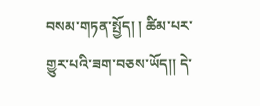བསམ་གཏན་སྤྱོད། ། ཚིམ་པར་གྱུར་པའི་ཟག་བཅས་ཡོད།། དེ་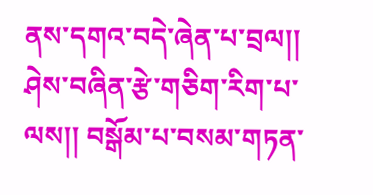ནས་དགའ་བདེ་ཞེན་པ་བྲལ།། ཤེས་བཞིན་རྩེ་གཅིག་རིག་པ་ལས།། བསྒོམ་པ་བསམ་གཏན་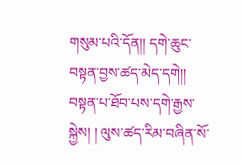གསུམ་པའི་དོན།། དགེ་ཆུང་བསྟན་བྱས་ཚད་མེད་དགེ།། བསྟན་པ་ཐོབ་པས་དགེ་རྒྱས་སྐྱེས། ། ལུས་ཚད་རིམ་བཞིན་སོ་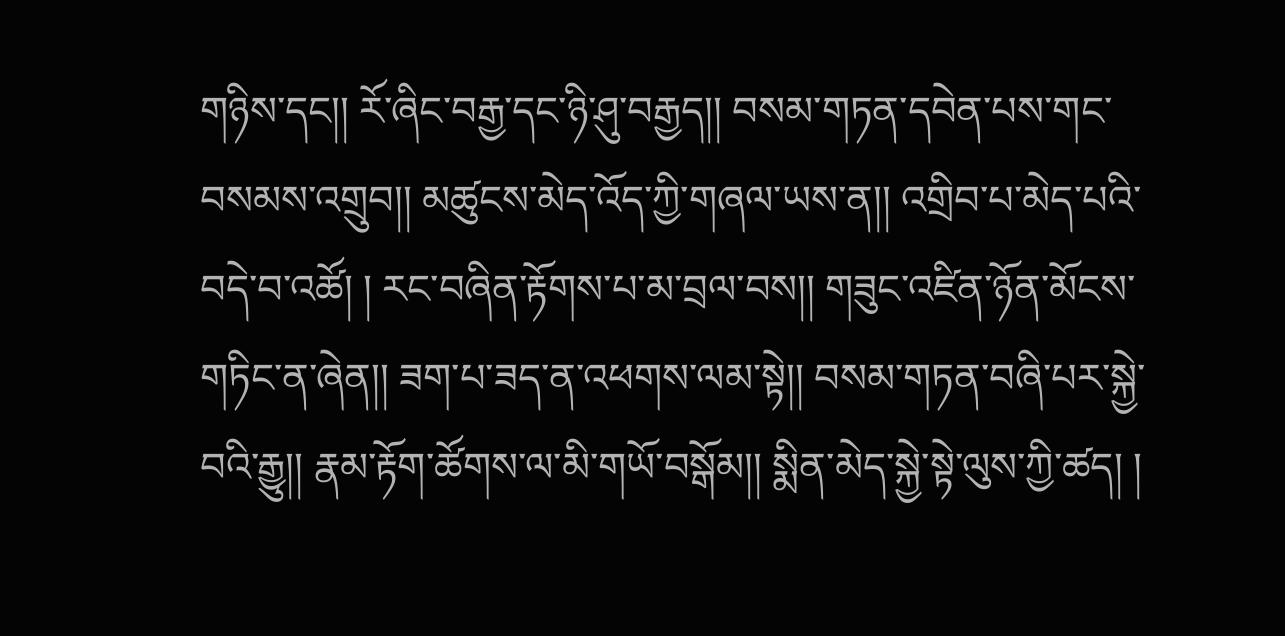གཉིས་དང།། རོ་ཞིང་བརྒྱ་དང་ཉི་ཤུ་བརྒྱད།། བསམ་གཏན་དབེན་པས་གང་བསམས་འགྲུབ།། མཚུངས་མེད་འོད་ཀྱི་གཞལ་ཡས་ན།། འགྲིབ་པ་མེད་པའི་བདེ་བ་འཚོ། ། རང་བཞིན་རྟོགས་པ་མ་བྲལ་བས།། གཟུང་འཛིན་ཉོན་མོངས་གཏིང་ན་ཞེན།། ཟག་པ་ཟད་ན་འཕགས་ལམ་སྟེ།། བསམ་གཏན་བཞི་པར་སྐྱེ་བའི་རྒྱུ།། རྣམ་རྟོག་ཚོགས་ལ་མི་གཡོ་བསྒོམ།། སྨིན་མེད་སྐྱེ་སྟེ་ལུས་ཀྱི་ཚད། །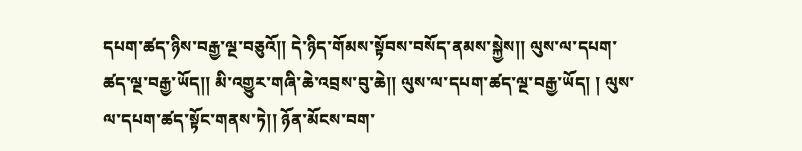དཔག་ཚད་ཉིས་བརྒྱ་ལྔ་བཅུའོ།། དེ་ཉིད་གོམས་སྟོབས་བསོད་ནམས་སྐྱེས།། ལུས་ལ་དཔག་ཚད་ལྔ་བརྒྱ་ཡོད།། མི་འགྱུར་གཞི་ཆེ་འབྲས་བུ་ཆེ།། ལུས་ལ་དཔག་ཚད་ལྔ་བརྒྱ་ཡོད། ། ལུས་ལ་དཔག་ཚད་སྟོང་གནས་ཏེ།། ཉོན་མོངས་བག་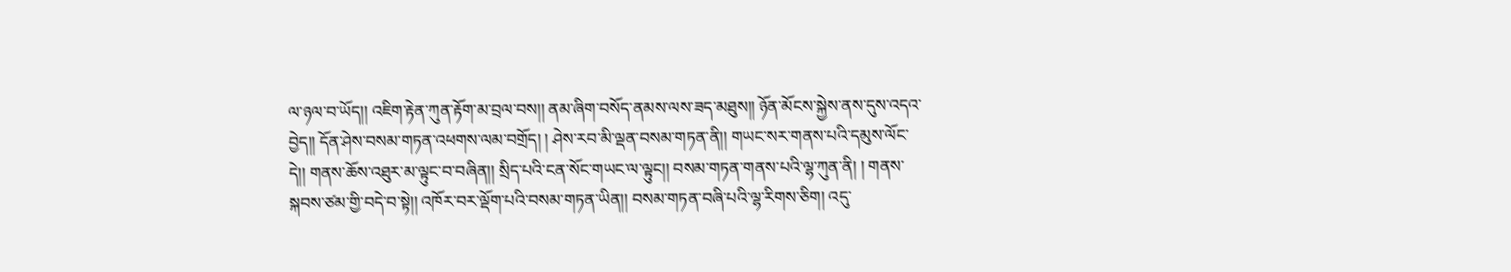ལ་ཉལ་བ་ཡོད།། འཇིག་རྟེན་ཀུན་རྟོག་མ་བྲལ་བས།། ནམ་ཞིག་བསོད་ནམས་ལས་ཟད་མཐུས།། ཉོན་མོངས་སྐྱེས་ནས་དུས་འདའ་བྱེད།། དོན་ཤེས་བསམ་གཏན་འཕགས་ལམ་བགྲོད། ། ཤེས་རབ་མི་ལྡན་བསམ་གཏན་ནི།། གཡང་སར་གནས་པའི་དམུས་ལོང་དེ།། གནས་ཆོས་འཐུར་མ་ལྟུང་བ་བཞིན།། སྲིད་པའི་ངན་སོང་གཡང་ལ་ལྟུང།། བསམ་གཏན་གནས་པའི་ལྷ་ཀུན་ནི། ། གནས་སྐབས་ཙམ་གྱི་བདེ་བ་སྟེ།། འཁོར་བར་ལྡོག་པའི་བསམ་གཏན་ཡིན།། བསམ་གཏན་བཞི་པའི་ལྷ་རིགས་ཅིག། འདུ་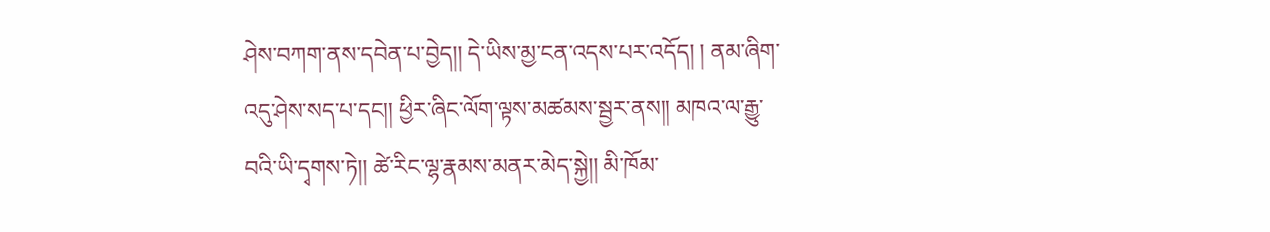ཤེས་བཀག་ནས་དབེན་པ་བྱེད།། དེ་ཡིས་མྱ་ངན་འདས་པར་འདོད། ། ནམ་ཞིག་འདུ་ཤེས་སད་པ་དང།། ཕྱིར་ཞིང་ལོག་ལྟས་མཚམས་སྦྱར་ནས།། མཁའ་ལ་རྒྱུ་བའི་ཡི་དྭགས་ཏེ།། ཚེ་རིང་ལྷ་རྣམས་མནར་མེད་སྐྱེ།། མི་ཁོམ་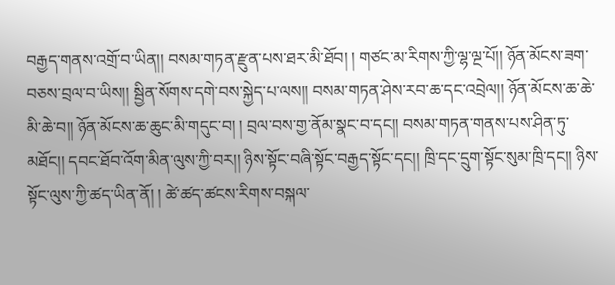བརྒྱད་གནས་འགྲོ་བ་ཡིན།། བསམ་གཏན་རྫུན་པས་ཐར་མི་ཐོབ། ། གཙང་མ་རིགས་ཀྱི་ལྷ་ལྔ་པོ།། ཉོན་མོངས་ཟག་བཅས་བྲལ་བ་ཡིས།། སྦྱིན་སོགས་དགེ་བས་སྐྱེད་པ་ལས།། བསམ་གཏན་ཤེས་རབ་ཆ་དང་འབྲེལ།། ཉོན་མོངས་ཆ་ཆེ་མི་ཆེ་བ།། ཉོན་མོངས་ཆ་ཆུང་མི་གདུང་བ། ། བྲལ་བས་གྱ་ནོམ་སྣང་བ་དང།། བསམ་གཏན་གནས་པས་ཤིན་ཏུ་མཐོང།། དབང་ཐོབ་འོག་མིན་ལུས་ཀྱི་བར།། ཉིས་སྟོང་བཞི་སྟོང་བརྒྱད་སྟོང་དང།། ཁྲི་དང་དྲུག་སྟོང་སུམ་ཁྲི་དང།། ཉིས་སྟོང་ལུས་ཀྱི་ཚད་ཡིན་ནོ། ། ཚེ་ཚད་ཚངས་རིགས་བསྐལ་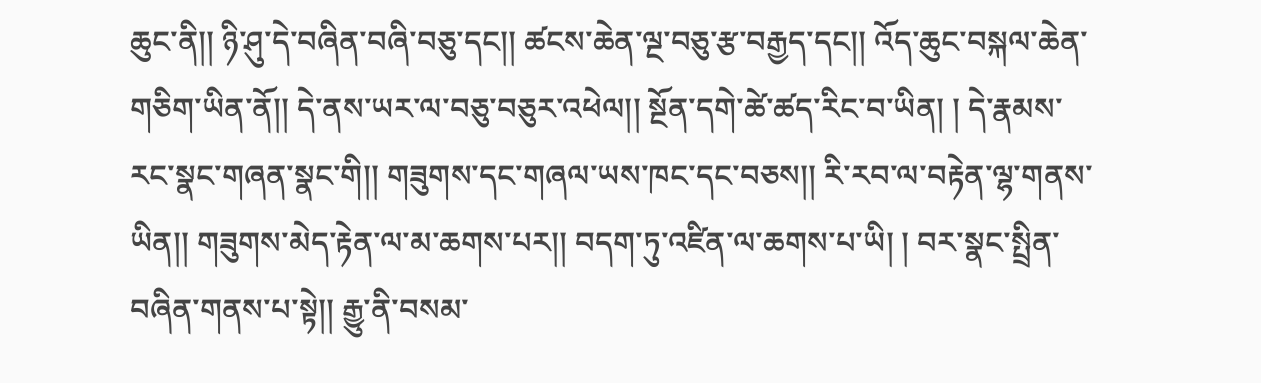ཆུང་ནི།། ཉི་ཤུ་དེ་བཞིན་བཞི་བཅུ་དང།། ཚངས་ཆེན་ལྔ་བཅུ་རྩ་བརྒྱད་དང།། འོད་ཆུང་བསྐལ་ཆེན་གཅིག་ཡིན་ནོ།། དེ་ནས་ཡར་ལ་བཅུ་བཅུར་འཕེལ།། སྔོན་དགེ་ཚེ་ཚད་རིང་བ་ཡིན། ། དེ་རྣམས་རང་སྣང་གཞན་སྣང་གི།། གཟུགས་དང་གཞལ་ཡས་ཁང་དང་བཅས།། རི་རབ་ལ་བརྟེན་ལྷ་གནས་ཡིན།། གཟུགས་མེད་རྟེན་ལ་མ་ཆགས་པར།། བདག་ཏུ་འཛིན་ལ་ཆགས་པ་ཡི། ། བར་སྣང་སྤྲིན་བཞིན་གནས་པ་སྟེ།། རྒྱུ་ནི་བསམ་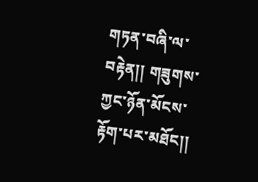གཏན་བཞི་ལ་བརྟེན།། གཟུགས་ཀྱང་ཉོན་མོངས་རྟོག་པར་མཐོང།།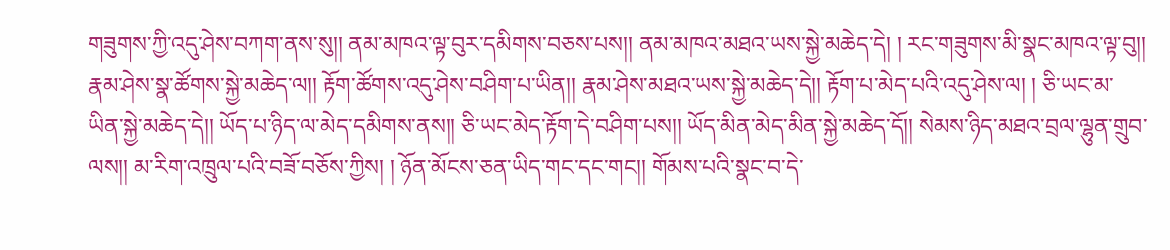གཟུགས་ཀྱི་འདུ་ཤེས་བཀག་ནས་སུ།། ནམ་མཁའ་ལྟ་བུར་དམིགས་བཅས་པས།། ནམ་མཁའ་མཐའ་ཡས་སྐྱེ་མཆེད་དེ། ། རང་གཟུགས་མི་སྣང་མཁའ་ལྟ་བུ།། རྣམ་ཤེས་སྣ་ཚོགས་སྐྱེ་མཆེད་ལ།། རྟོག་ཚོགས་འདུ་ཤེས་བཤིག་པ་ཡིན།། རྣམ་ཤེས་མཐའ་ཡས་སྐྱེ་མཆེད་དེ།། རྟོག་པ་མེད་པའི་འདུ་ཤེས་ལ། ། ཅི་ཡང་མ་ཡིན་སྐྱེ་མཆེད་དེ།། ཡོད་པ་ཉིད་ལ་མེད་དམིགས་ནས།། ཅི་ཡང་མེད་རྟོག་དེ་བཤིག་པས།། ཡོད་མིན་མེད་མིན་སྐྱེ་མཆེད་དོ།། སེམས་ཉིད་མཐའ་བྲལ་ལྷུན་གྲུབ་ལས།། མ་རིག་འཁྲུལ་པའི་བཟོ་བཅོས་ཀྱིས། ། ཉོན་མོངས་ཅན་ཡིད་གང་དང་གང།། གོམས་པའི་སྣང་བ་དེ་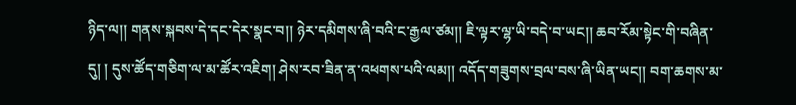ཉིད་ལ།། གནས་སྐབས་དེ་དང་དེར་སྣང་བ།། ཉེར་དམིགས་ཞི་བའི་ང་རྒྱལ་ཙམ།། ཇི་ལྟར་ལྷ་ཡི་བདེ་བ་ཡང།། ཆབ་རོམ་སྟེང་གི་བཞིན་དུ། ། དུས་ཚོད་གཅིག་ལ་མ་ཚོར་འཇིག། ཤེས་རབ་ཟིན་ན་འཕགས་པའི་ལམ།། འདོད་གཟུགས་བྲལ་བས་ཞི་ཡིན་ཡང།། བག་ཆགས་མ་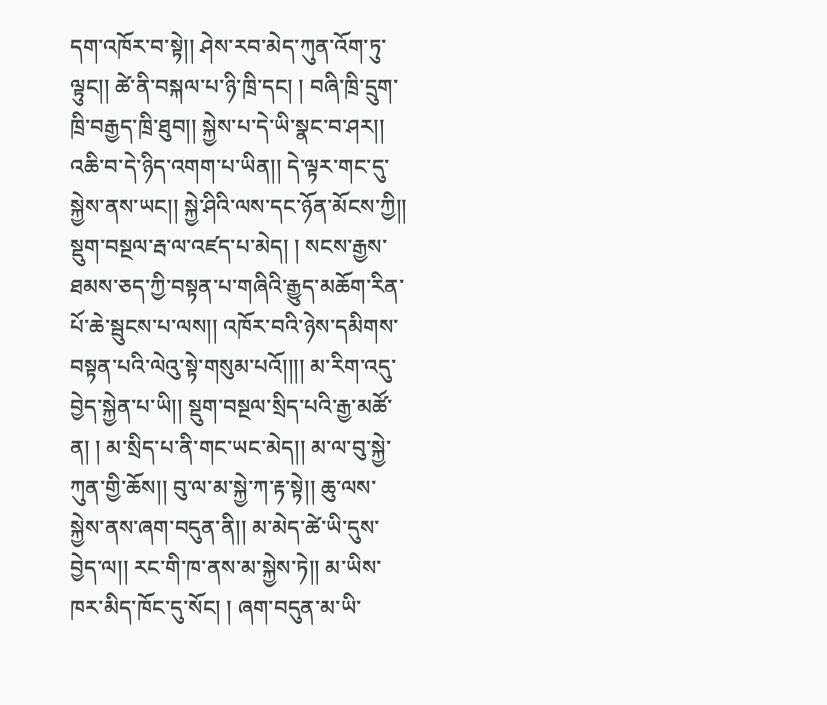དག་འཁོར་བ་སྟེ།། ཤེས་རབ་མེད་ཀུན་འོག་ཏུ་ལྟུང།། ཚེ་ནི་བསྐལ་པ་ཉི་ཁྲི་དང། ། བཞི་ཁྲི་དྲུག་ཁྲི་བརྒྱད་ཁྲི་ཐུབ།། སྐྱེས་པ་དེ་ཡི་སྣང་བ་ཤར།། འཆི་བ་དེ་ཉིད་འགག་པ་ཡིན།། དེ་ལྟར་གང་དུ་སྐྱེས་ནས་ཡང།། སྐྱེ་ཤིའི་ལས་དང་ཉོན་མོངས་ཀྱི།། སྡུག་བསྔལ་རྦ་ལ་འཛད་པ་མེད། ། སངས་རྒྱས་ཐམས་ཅད་ཀྱི་བསྟན་པ་གཞིའི་རྒྱུད་མཆོག་རིན་པོ་ཆེ་སྦུངས་པ་ལས།། འཁོར་བའི་ཉེས་དམིགས་བསྟན་པའི་ལེའུ་སྟེ་གསུམ་པའོ།།།། མ་རིག་འདུ་བྱེད་སྐྱེན་པ་ཡི།། སྡུག་བསྔལ་སྲིད་པའི་རྒྱ་མཚོ་ན། ། མ་སྲིད་པ་ནི་གང་ཡང་མེད།། མ་ལ་བུ་སྐྱེ་ཀུན་གྱི་ཆོས།། བུ་ལ་མ་སྐྱེ་ཀ་རྟ་སྟེ།། ཆུ་ལས་སྐྱེས་ནས་ཞག་བདུན་ནི།། མ་མེད་ཚེ་ཡི་དུས་བྱེད་ལ།། རང་གི་ཁ་ནས་མ་སྐྱེས་ཏེ།། མ་ཡིས་ཁར་མིད་ཁོང་དུ་སོང། ། ཞག་བདུན་མ་ཡི་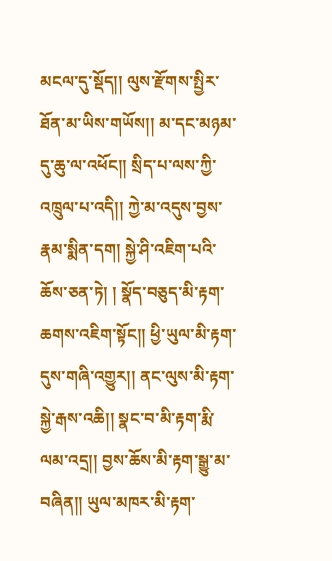མངལ་དུ་སྡོད།། ལུས་རྫོགས་སྤྱིར་ཐོན་མ་ཡིས་གཡོས།། མ་དང་མཉམ་དུ་ཆུ་ལ་འཕོང།། སྲིད་པ་ལས་ཀྱི་འཁྲུལ་པ་འདི།། ཀྱེ་མ་འདུས་བྱས་རྣམ་སྨིན་དག། སྐྱེ་ཤི་འཇིག་པའི་ཆོས་ཅན་ཏེ། ། སྣོད་བཅུད་མི་རྟག་ཆགས་འཇིག་སྟོང།། ཕྱི་ཡུལ་མི་རྟག་དུས་གཞི་འགྱུར།། ནང་ལུས་མི་རྟག་སྐྱེ་རྒས་འཆི།། སྣང་བ་མི་རྟག་རྨི་ལམ་འདྲ།། བྱས་ཆོས་མི་རྟག་སྒྱུ་མ་བཞིན།། ཡུལ་མཁར་མི་རྟག་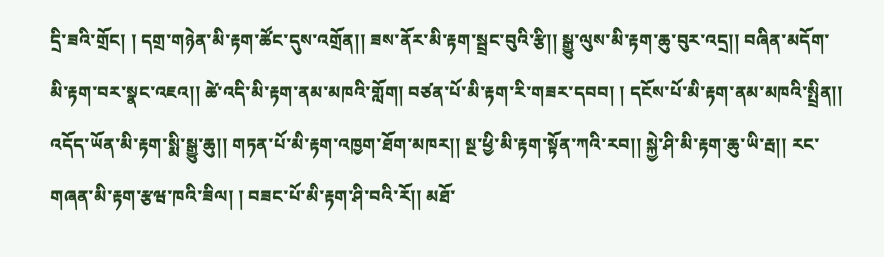དྲི་ཟའི་གྲོང། ། དགྲ་གཉེན་མི་རྟག་ཚོང་དུས་འགྲོན།། ཟས་ནོར་མི་རྟག་སྦྲང་བུའི་རྩི།། སྒྱུ་ལུས་མི་རྟག་ཆུ་བུར་འདྲ།། བཞིན་མདོག་མི་རྟག་བར་སྣང་འཇའ།། ཚེ་འདི་མི་རྟག་ནམ་མཁའི་གློག། བཙན་པོ་མི་རྟག་རི་གཟར་དབབ། ། དངོས་པོ་མི་རྟག་ནམ་མཁའི་སྤྲིན།། འདོད་ཡོན་མི་རྟག་སྨི་སྒྱུ་ཆུ།། གཏན་པོ་མི་རྟག་འཁྱག་ཐོག་མཁར།། སྔ་ཕྱི་མི་རྟག་སྟོན་ཀའི་རབ།། སྐྱེ་ཤི་མི་རྟག་ཆུ་ཡི་རྦ།། རང་གཞན་མི་རྟག་རྩཝ་ཁའི་ཟིལ། ། བཟང་པོ་མི་རྟག་ཤི་བའི་རོ།། མཐོ་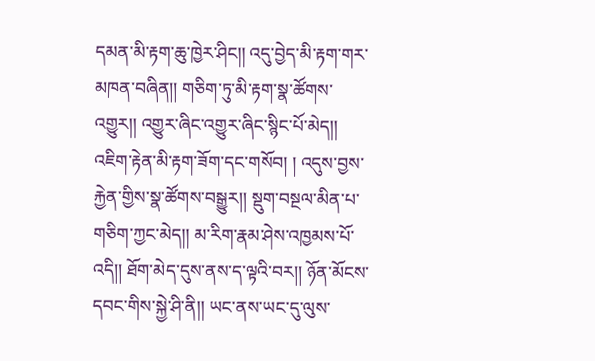དམན་མི་རྟག་ཆུ་ཁྱེར་ཤིང།། འདུ་བྱེད་མི་རྟག་གར་མཁན་བཞིན།། གཅིག་ཏུ་མི་རྟག་སྣ་ཚོགས་འགྱུར།། འགྱུར་ཞིང་འགྱུར་ཞིང་སྙིང་པོ་མེད།། འཇིག་རྟེན་མི་རྟག་ཟོག་དང་གསོབ། ། འདུས་བྱས་རྐྱེན་གྱིས་སྣ་ཚོགས་བསྒྱུར།། སྡུག་བསྔལ་མིན་པ་གཅིག་ཀྱང་མེད།། མ་རིག་རྣམ་ཤེས་འཁྱམས་པོ་འདི།། ཐོག་མེད་དུས་ནས་ད་ལྟའི་བར།། ཉོན་མོངས་དབང་གིས་སྐྱེ་ཤི་ནི།། ཡང་ནས་ཡང་དུ་ལུས་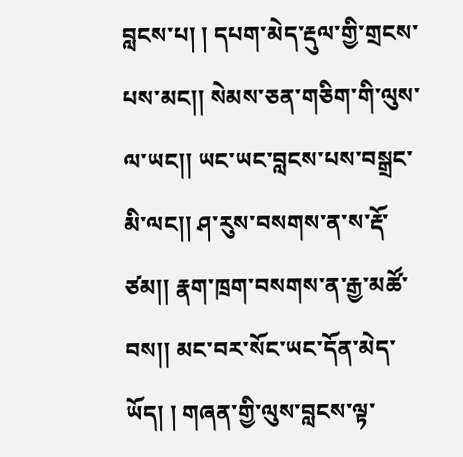བླངས་པ། ། དཔག་མེད་རྡུལ་གྱི་གྲངས་པས་མང།། སེམས་ཅན་གཅིག་གི་ལུས་ལ་ཡང།། ཡང་ཡང་བླངས་པས་བསྒྲང་མི་ལང།། ཤ་རུས་བསགས་ན་ས་རྡོ་ཙམ།། རྣག་ཁྲག་བསགས་ན་རྒྱ་མཚོ་བས།། མང་བར་སོང་ཡང་དོན་མེད་ཡོད། ། གཞན་གྱི་ལུས་བླངས་ལྟ་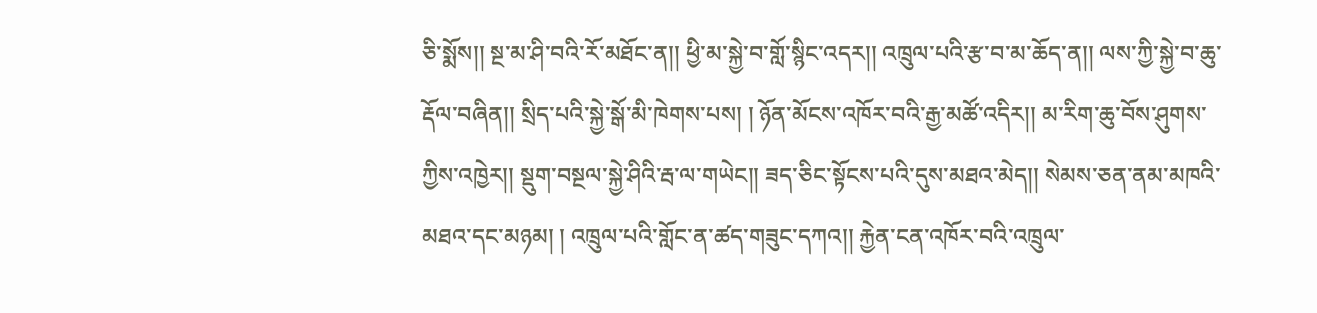ཅི་སྨོས།། སྔ་མ་ཤི་བའི་རོ་མཐོང་ན།། ཕྱི་མ་སྐྱེ་བ་གློ་སྙིང་འདར།། འཁྲུལ་པའི་རྩ་བ་མ་ཆོད་ན།། ལས་ཀྱི་སྐྱེ་བ་ཆུ་རྡོལ་བཞིན།། སྲིད་པའི་སྐྱེ་སྒོ་མི་ཁེགས་པས། ། ཉོན་མོངས་འཁོར་བའི་རྒྱ་མཚོ་འདིར།། མ་རིག་ཆུ་བོས་ཤུགས་ཀྱིས་འཁྱེར།། སྡུག་བསྔལ་སྐྱེ་ཤིའི་རྦ་ལ་གཡེང།། ཟད་ཅིང་སྟོངས་པའི་དུས་མཐའ་མེད།། སེམས་ཅན་ནམ་མཁའི་མཐའ་དང་མཉམ། ། འཁྲུལ་པའི་གློང་ན་ཚད་གཟུང་དཀའ།། རྐྱེན་ངན་འཁོར་བའི་འཁྲུལ་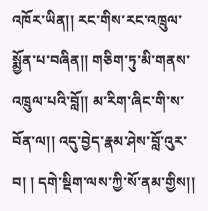འཁོར་ཡིན།། རང་གིས་རང་འཁྲུལ་སྨྱོན་པ་བཞིན།། གཅིག་ཏུ་མི་གནས་འཁྲུལ་པའི་བློ།། མ་རིག་ཞིང་གི་ས་བོན་ལ།། འདུ་བྱེད་རྣམ་ཤེས་བློ་འུར་བ། ། དགེ་སྡིག་ལས་ཀྱི་སོ་ནམ་གྱིས།།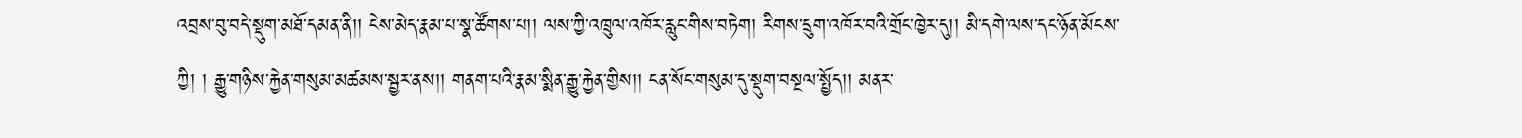འབྲས་བུ་བདེ་སྡུག་མཐོ་དམན་ནི།། ངེས་མེད་རྣམ་པ་སྣ་ཚོགས་པ།། ལས་ཀྱི་འཁྲུལ་འཁོར་རླུང་གིས་བཏེག། རིགས་དྲུག་འཁོར་བའི་གྲོང་ཁྱེར་དུ།། མི་དགེ་ལས་དང་ཉོན་མོངས་ཀྱི། ། རྒྱུ་གཉིས་རྐྱེན་གསུམ་མཚམས་སྦྱར་ནས།། གནག་པའི་རྣམ་སྨིན་རྒྱུ་རྐྱེན་གྱིས།། ངན་སོང་གསུམ་དུ་སྡུག་བསྔལ་སྤྱོད།། མནར་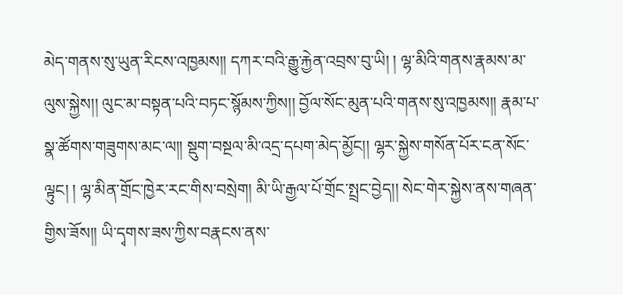མེད་གནས་སུ་ཡུན་རིངས་འཁྱམས།། དཀར་བའི་རྒྱུ་རྐྱེན་འབྲས་བུ་ཡི། ། ལྷ་མིའི་གནས་རྣམས་མ་ལུས་སྐྱེས།། ལུང་མ་བསྟན་པའི་བཏང་སྙོམས་ཀྱིས།། བྱོལ་སོང་མུན་པའི་གནས་སུ་འཁྱམས།། རྣམ་པ་སྣ་ཚོགས་གཟུགས་མང་ལ།། སྡུག་བསྔལ་མི་འདྲ་དཔག་མེད་མྱོང།། ལྷར་སྐྱེས་གསོན་པོར་ངན་སོང་ལྟུང། ། ལྷ་མིན་གྲོང་ཁྱེར་རང་གིས་བསྲེག། མི་ཡི་རྒྱལ་པོ་གྲོང་སྤྲང་བྱེད།། སེང་གེར་སྐྱེས་ནས་གཞན་གྱིས་ཟོས།། ཡི་དྭགས་ཟས་ཀྱིས་བརྣངས་ནས་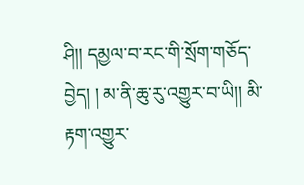ཤི།། དམྱལ་བ་རང་གི་སྲོག་གཅོད་བྱེད། ། མ་ནི་ཆུ་རུ་འགྱུར་བ་ཡི།། མི་རྟག་འགྱུར་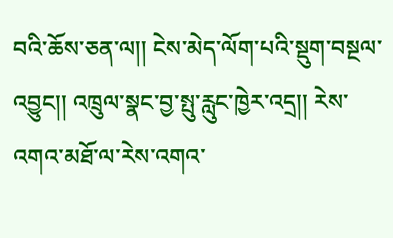བའི་ཆོས་ཅན་ལ།། ངེས་མེད་ལོག་པའི་སྡུག་བསྔལ་འབྱུང།། འཁྲུལ་སྣང་བྱ་སྤུ་རླུང་ཁྱེར་འདྲ།། རེས་འགའ་མཐོ་ལ་རེས་འགའ་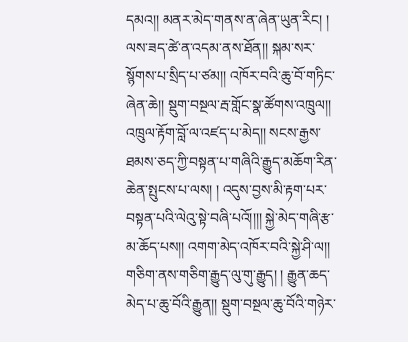དམའ།། མནར་མེད་གནས་ན་ཞེན་ཡུན་རིང། ། ལས་ཟད་ཚེ་ན་འདམ་ནས་ཐོན།། སྐམ་སར་སྙོགས་པ་སྲིད་པ་ཙམ།། འཁོར་བའི་ཆུ་བོ་གཏིང་ཞེན་ཆེ།། སྡུག་བསྔལ་རྦ་གློང་སྣ་ཚོགས་འཁྲུལ།། འཁྲུལ་རྟོག་བློ་ལ་འཛད་པ་མེད།། སངས་རྒྱས་ཐམས་ཅད་ཀྱི་བསྟན་པ་གཞིའི་རྒྱུད་མཆོག་རིན་ཆེན་སྤུངས་པ་ལས། ། འདུས་བྱས་མི་རྟག་པར་བསྟན་པའི་ལེའུ་སྟེ་བཞི་པའོ།།།། སྐྱེ་མེད་གཞི་རྩ་མ་ཆོད་པས།། འགག་མེད་འཁོར་བའི་སྐྱེ་ཤི་ལ།། གཅིག་ནས་གཅིག་རྒྱུད་ལུ་གུ་རྒྱུད། ། རྒྱུན་ཆད་མེད་པ་ཆུ་བོའི་རྒྱུན།། སྡུག་བསྔལ་ཆུ་བོའི་གཉེར་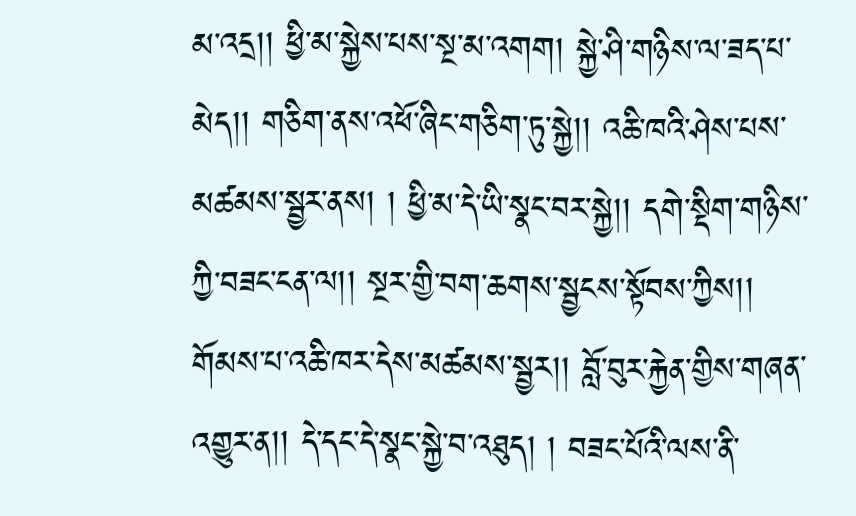མ་འདྲ།། ཕྱི་མ་སྐྱེས་པས་སྔ་མ་འགག། སྐྱེ་ཤི་གཉིས་ལ་ཟད་པ་མེད།། གཅིག་ནས་འཕོ་ཞིང་གཅིག་ཏུ་སྐྱེ།། འཆི་ཁའི་ཤེས་པས་མཚམས་སྦྱར་ནས། ། ཕྱི་མ་དེ་ཡི་སྣང་བར་སྐྱེ།། དགེ་སྡིག་གཉིས་ཀྱི་བཟང་ངན་ལ།། སྔར་གྱི་བག་ཆགས་སྦྱངས་སྟོབས་ཀྱིས།། གོམས་པ་འཆི་ཁར་དེས་མཚམས་སྦྱར།། བློ་བུར་རྐྱེན་གྱིས་གཞན་འགྱུར་ན།། དེ་དང་དེ་སྣང་སྐྱེ་བ་འཐུད། ། བཟང་པོའི་ལས་ནི་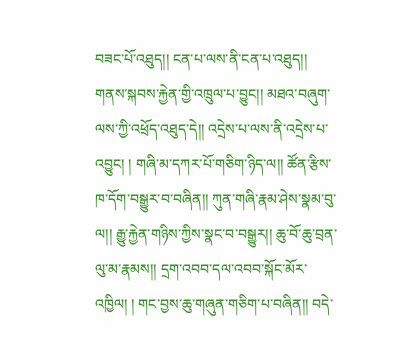བཟང་པོ་འཐུད།། ངན་པ་ལས་ནི་ངན་པ་འཐུད།། གནས་སྐབས་རྐྱེན་གྱི་འཁྲུལ་པ་བྱུང།། མཐའ་བཞུག་ལས་ཀྱི་འཕྲོད་འཐུད་དེ།། འདྲེས་པ་ལས་ནི་འདྲེས་པ་འབྱུང། ། གཞི་མ་དཀར་པོ་གཅིག་ཉིད་ལ།། ཚོན་རྩིས་ཁ་དོག་བསྒྱུར་བ་བཞིན།། ཀུན་གཞི་རྣམ་ཤེས་སྣམ་བུ་ལ།། རྒྱུ་རྐྱེན་གཉིས་ཀྱིས་སྣང་བ་བསྒྱུར།། ཆུ་བོ་ཆུ་བྲན་ལུ་མ་རྣམས།། དྲག་འབབ་དལ་འབབ་སྐོང་མོར་འཁྱིལ། ། གང་བྱས་ཆུ་གཞུན་གཅིག་པ་བཞིན།། བདེ་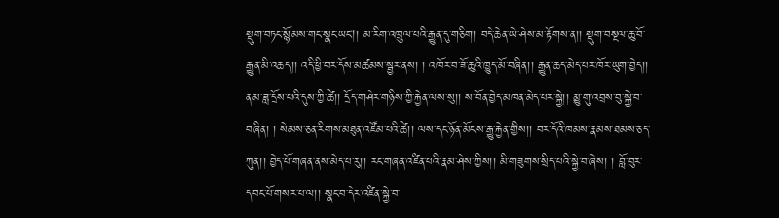སྡུག་བཏང་སྙོམས་གང་སྣང་ཡང།། མ་རིག་འཁྲུལ་པའི་རྒྱུན་དུ་གཅིག། བདེ་ཆེན་ཡེ་ཤེས་མ་རྟོགས་ན།། སྡུག་བསྔལ་ཆུ་བོ་རྒྱུན་མི་འཆད།། འདི་ཕྱི་བར་དོས་མཚམས་སྦྱར་ནས། ། འཁོར་བ་ཟོ་ཆུའི་ཁྱུད་མོ་བཞིན།། རྒྱུན་ཆད་མེད་པར་ཁོར་ཡུག་བྱེད།། ནམ་ཟླ་དྲོས་པའི་དུས་ཀྱི་ཚེ།། དྲོད་གཤེར་གཉིས་ཀྱི་རྐྱེན་ལས་སུ།། ས་བོན་བྱེད་མཁན་མེད་པར་སྐྱེ།། མྱུ་གུ་འབྲས་བུ་སྐྱེ་བ་བཞིན། ། སེམས་ཅན་རིགས་མཐུན་འཛོམ་པའི་ཚེ།། ལས་དང་ཉོན་མོངས་རྒྱུ་རྐྱེན་གྱིས།། བར་དོའི་ཁམས་རྣམས་ཐམས་ཅད་ཀུན།། བྱེད་པོ་གཞན་ནས་མེད་པ་རུ།། རང་གཞན་འཛིན་པའི་རྣམ་ཤེས་ཀྱིས།། མི་གཟུགས་སྲིད་པའི་སྐྱེ་བ་ཞེས། ། བློ་བུར་དབང་པོ་གསར་པ་ལ།། སྣང་བ་དེར་འཛིན་སྐྱེ་བ་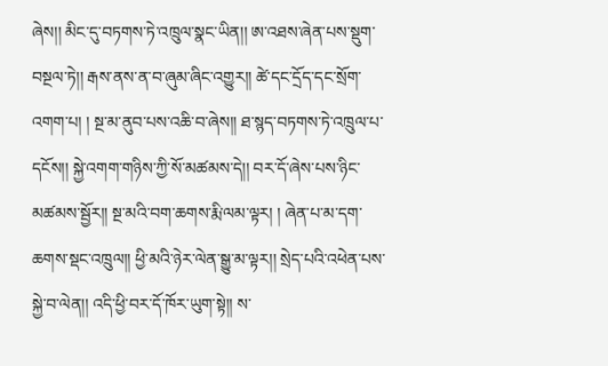ཞེས།། མིང་དུ་བཏགས་ཏེ་འཁྲུལ་སྣང་ཡིན།། ཨ་འཐས་ཞེན་པས་སྡུག་བསྔལ་ཏེ།། རྒས་ནས་ན་བ་ཞུམ་ཞིང་འགྱུར།། ཚེ་དང་དྲོད་དང་སྲོག་འགག་པ། ། སྔ་མ་ནུབ་པས་འཆི་བ་ཞེས།། ཐ་སྙད་བཏགས་ཏེ་འཁྲུལ་པ་དངོས།། སྐྱེ་འགག་གཉིས་ཀྱི་སོ་མཚམས་དེ།། བར་དོ་ཞེས་པས་ཉིང་མཚམས་སྦྱོར།། སྔ་མའི་བག་ཆགས་རྨི་ལམ་ལྟར། ། ཞེན་པ་མ་དག་ཆགས་སྡང་འཁྲུལ།། ཕྱི་མའི་ཉེར་ལེན་སྒྱུ་མ་ལྟར།། སྲེད་པའི་འཕེན་པས་སྐྱེ་བ་ལེན།། འདི་ཕྱི་བར་དོ་ཁོར་ཡུག་སྟེ།། ས་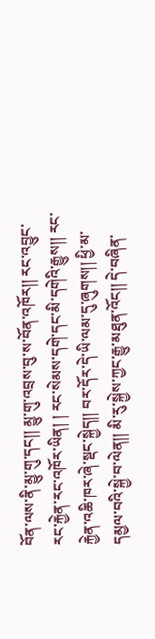བོན་ལས་ནི་མྱུ་གུ་དང།། མྱུ་གུ་འབྲས་བུ་ས་བོན་འཁོར།། རང་འབྱུང་རང་རྐྱེན་རང་འཁོར་ཡིན། ། རང་སེམས་དགེ་དང་མི་དགེའི་རྒྱུས།། རང་རྐྱེན་འཆི་ཁར་ཞེ་སྡང་སྐྱེད།། བར་དོར་དེ་ཡི་ལམ་དུ་ཞུགས།། ཕྱི་མ་དམྱལ་བའི་སྐྱེ་བ་ལེན།། མི་རུ་སྐྱེས་ཀྱང་རྒྱུ་མཐུན་འོང།། དེ་བཞིན་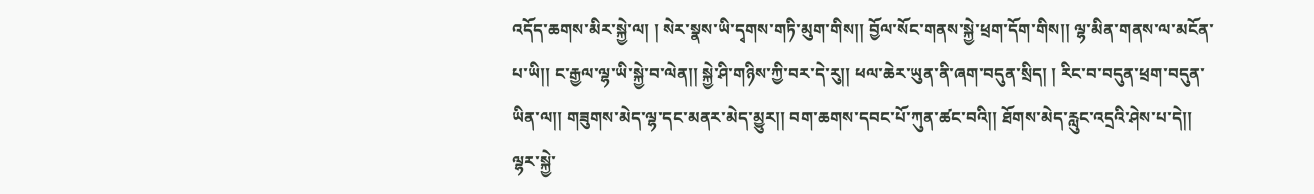འདོད་ཆགས་མིར་སྐྱེ་ལ། ། སེར་སྣས་ཡི་དྭགས་གཏི་མུག་གིས།། བྱོལ་སོང་གནས་སྐྱེ་ཕྲག་དོག་གིས།། ལྷ་མིན་གནས་ལ་མངོན་པ་ཡི།། ང་རྒྱལ་ལྷ་ཡི་སྐྱེ་བ་ལེན།། སྐྱེ་ཤི་གཉིས་ཀྱི་བར་དེ་རུ།། ཕལ་ཆེར་ཡུན་ནི་ཞག་བདུན་སྲིད། ། རིང་བ་བདུན་ཕྲག་བདུན་ཡིན་ལ།། གཟུགས་མེད་ལྷ་དང་མནར་མེད་མྱུར།། བག་ཆགས་དབང་པོ་ཀུན་ཚང་བའི།། ཐོགས་མེད་རླུང་འདྲའི་ཤེས་པ་དེ།། ལྷར་སྐྱེ་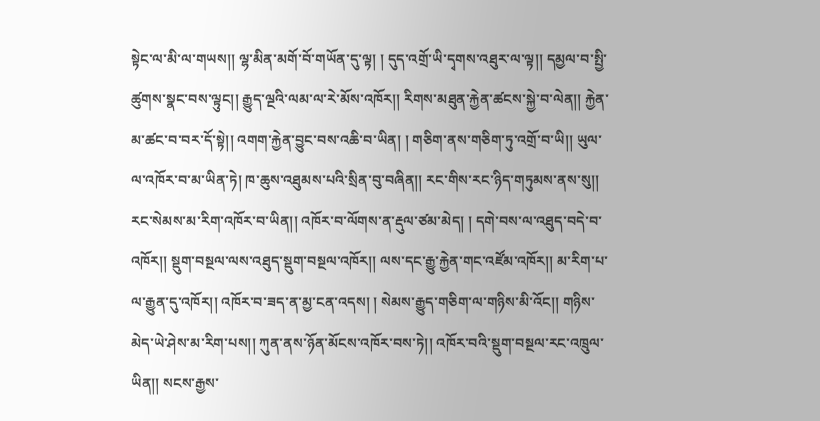སྟེང་ལ་མི་ལ་གཡས།། ལྷ་མིན་མགོ་བོ་གཡོན་དུ་ལྟ། ། དུད་འགྲོ་ཡི་དྭགས་འཐུར་ལ་ལྟ།། དམྱལ་བ་སྤྱི་ཚུགས་སྣང་བས་ལྟུང།། རྒྱུད་ལྔའི་ལམ་ལ་རེ་མོས་འཁོར།། རིགས་མཐུན་རྐྱེན་ཚངས་སྐྱེ་བ་ལེན།། རྐྱེན་མ་ཚང་བ་བར་དོ་སྟེ།། འགག་རྐྱེན་བྱུང་བས་འཆི་བ་ཡིན། ། གཅིག་ནས་གཅིག་ཏུ་འགྲོ་བ་ཡི།། ཡུལ་ལ་འཁོར་བ་མ་ཡིན་ཏེ། ཁ་ཆུས་འཐུམས་པའི་སྲིན་བུ་བཞིན།། རང་གིས་རང་ཉིད་གཏུམས་ནས་སུ།། རང་སེམས་མ་རིག་འཁོར་བ་ཡིན།། འཁོར་བ་ལོགས་ན་རྡུལ་ཙམ་མེད། ། དགེ་བས་ལ་འཐུད་བདེ་བ་འཁོར།། སྡུག་བསྔལ་ལས་འཐུད་སྡུག་བསྔལ་འཁོར།། ལས་དང་རྒྱུ་རྐྱེན་གང་འཛོམ་འཁོར།། མ་རིག་པ་ལ་རྒྱུན་དུ་འཁོར།། འཁོར་བ་ཟད་ན་མྱ་ངན་འདས། ། སེམས་རྒྱུད་གཅིག་ལ་གཉིས་མི་འོང།། གཉིས་མེད་ཡེ་ཤེས་མ་རིག་པས།། ཀུན་ནས་ཉོན་མོངས་འཁོར་བས་ཏེ།། འཁོར་བའི་སྡུག་བསྔལ་རང་འཁྲུལ་ཡིན།། སངས་རྒྱས་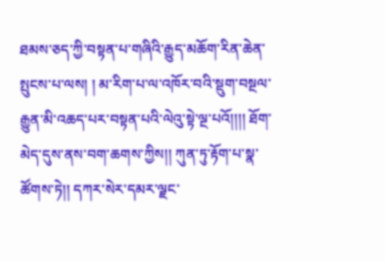ཐམས་ཅད་ཀྱི་བསྟན་པ་གཞིའི་རྒྱུད་མཆོག་རིན་ཆེན་སྤུངས་པ་ལས། ། མ་རིག་པ་ལ་འཁོར་བའི་སྡུག་བསྔལ་རྒྱུན་མི་འཆད་པར་བསྟན་པའི་ལེའུ་སྟེ་ལྔ་པའོ།།།། ཐོག་མེད་དུས་ནས་བག་ཆགས་ཀྱིས།། ཀུན་ཏུ་རྟོག་པ་སྣ་ཚོགས་ཏེ།། དཀར་སེར་དམར་ལྗང་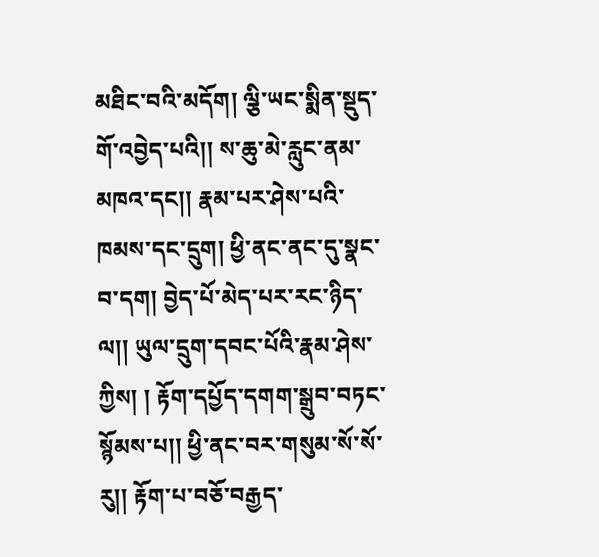མཐིང་བའི་མདོག། ལྕི་ཡང་སྨིན་སྡུད་གོ་འབྱེད་པའི།། ས་ཆུ་མེ་རླུང་ནམ་མཁའ་དང།། རྣམ་པར་ཤེས་པའི་ཁམས་དང་དྲུག། ཕྱི་ནང་ནང་དུ་སྣང་བ་དག། བྱེད་པོ་མེད་པར་རང་ཉིད་ལ།། ཡུལ་དྲུག་དབང་པོའི་རྣམ་ཤེས་ཀྱིས། ། རྟོག་དཔྱོད་དགག་སྒྲུབ་བཏང་སྙོམས་པ།། ཕྱི་ནང་བར་གསུམ་སོ་སོ་རུ།། རྟོག་པ་བཅོ་བརྒྱད་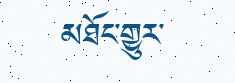མཐོང་གྱུར་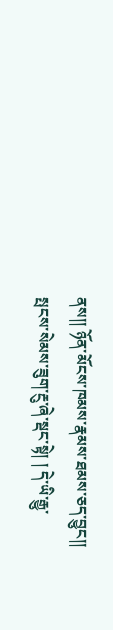ནས།། ཉོན་མོངས་ཁམས་རྣམས་ཐམས་ཅད་བྱུང།། སྤངས་སེམས་ཟུག་རྔུ་ཞེ་སྡང་སྟེ། ། དེ་ཡི་རྒྱུ་